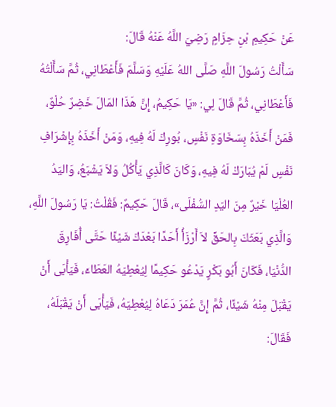عَنْ حَكِيمِ بْنِ حِزَامٍ رَضِيَ اللَّهُ عَنْهُ قَالَ:
سَأَلْتُ رَسُولَ اللَّهِ صَلَّى اللهُ عَلَيْهِ وَسَلَّمَ فَأَعْطَانِي، ثُمَّ سَأَلْتُهُ فَأَعْطَانِي، ثُمَّ قَالَ لِي: «يَا حَكِيمُ، إِنَّ هَذَا المَالَ خَضِرٌ حُلْوٌ، فَمَنْ أَخَذَهُ بِسَخَاوَةِ نَفْسٍ، بُورِكَ لَهُ فِيهِ، وَمَنْ أَخَذَهُ بِإِشْرَافِ نَفْسٍ لَمْ يُبَارَكْ لَهُ فِيهِ، وَكَانَ كَالَّذِي يَأْكُلُ وَلاَ يَشْبَعُ، وَاليَدُ العُلْيَا خَيْرٌ مِنَ اليَدِ السُّفْلَى»، قَالَ حَكِيمٌ: فَقُلْتُ: يَا رَسُولَ اللَّهِ، وَالَّذِي بَعَثَكَ بِالحَقِّ لاَ أَرْزَأُ أَحَدًا بَعْدَكَ شَيْئًا حَتَّى أُفَارِقَ الدُّنْيَا، فَكَانَ أَبُو بَكْرٍ يَدْعُو حَكِيمًا لِيُعْطِيَهُ العَطَاءَ، فَيَأْبَى أَنْ يَقْبَلَ مِنْهُ شَيْئًا، ثُمَّ إِنَّ عُمَرَ دَعَاهُ لِيُعْطِيَهُ، فَيَأْبَى أَنْ يَقْبَلَهُ، فَقَالَ: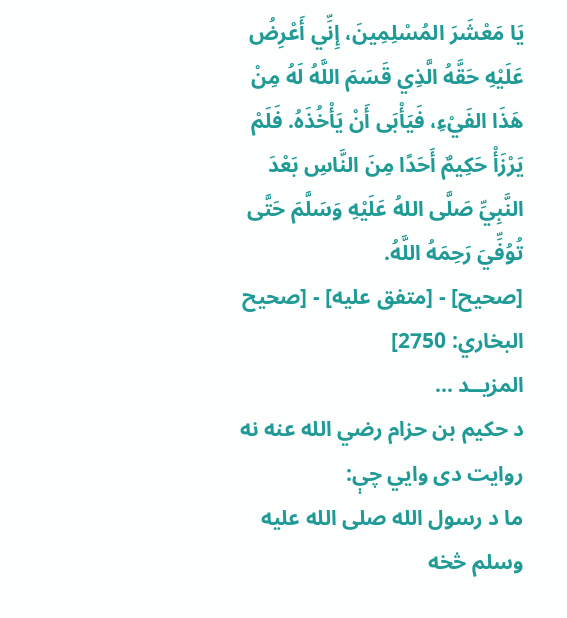يَا مَعْشَرَ المُسْلِمِينَ، إِنِّي أَعْرِضُ عَلَيْهِ حَقَّهُ الَّذِي قَسَمَ اللَّهُ لَهُ مِنْ هَذَا الفَيْءِ، فَيَأْبَى أَنْ يَأْخُذَهُ. فَلَمْ يَرْزَأْ حَكِيمٌ أَحَدًا مِنَ النَّاسِ بَعْدَ النَّبِيِّ صَلَّى اللهُ عَلَيْهِ وَسَلَّمَ حَتَّى تُوُفِّيَ رَحِمَهُ اللَّهُ.
[صحيح] - [متفق عليه] - [صحيح البخاري: 2750]
المزيــد ...
د حکيم بن حزام رضي الله عنه نه روایت دی وایي چې:
ما د رسول الله صلی الله علیه وسلم څخه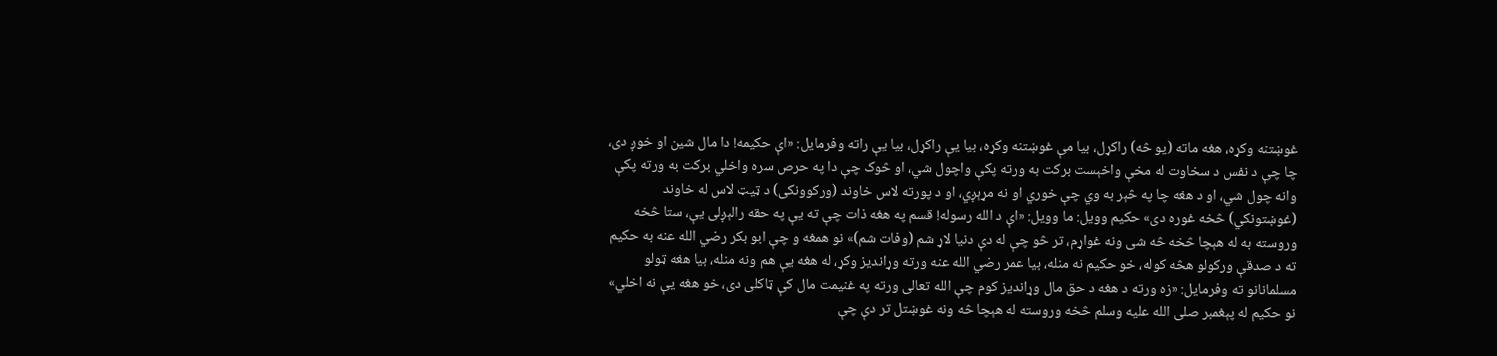غوښتنه وکړه، هغه ماته (یو څه) راکړل، بیا مې غوښتنه وکړه، بیا یې راکړل، بیا یې راته وفرمایل: «اې حکيمه! دا مال شین او خوږ دی، چا چې د نفس د سخاوت له مخې واخېست برکت به ورته پکې واچول شي، او څوک چې دا په حرص سره واخلي برکت به ورته پکې وانه چول شي، او د هغه چا په څېر به وي چې خوري او نه مړېږي، او د پورته لاس خاوند (ورکوونکی) د ټیټ لاس له خاوند (غوښتونکي) څخه غوره دی» حکيم وویل: ما وویل: «اې د الله رسوله! قسم په هغه ذات چې ته یې په حقه رالېږلی یې، ستا څخه وروسته به له هېچا څخه څه شی ونه غواړم، تر څو چې له دې دنیا لاړ شم (وفات شم)» نو همغه و چې ابو بکر رضي الله عنه به حکيم ته د صدقې ورکولو هڅه کوله، خو حکيم نه منله، بیا عمر رضي الله عنه ورته وړاندیز وکړ، له هغه یې هم ونه منله، بیا هغه ټولو مسلمانانو ته وفرمایل: «زه ورته د هغه د حق مال وړاندیز کوم چې الله تعالی ورته په غنیمت مال کې ټاکلی دی، خو هغه یې نه اخلي» نو حکيم له پېغمبر صلی الله علیه وسلم څخه وروسته له هېچا څه ونه غوښتل تر دې چې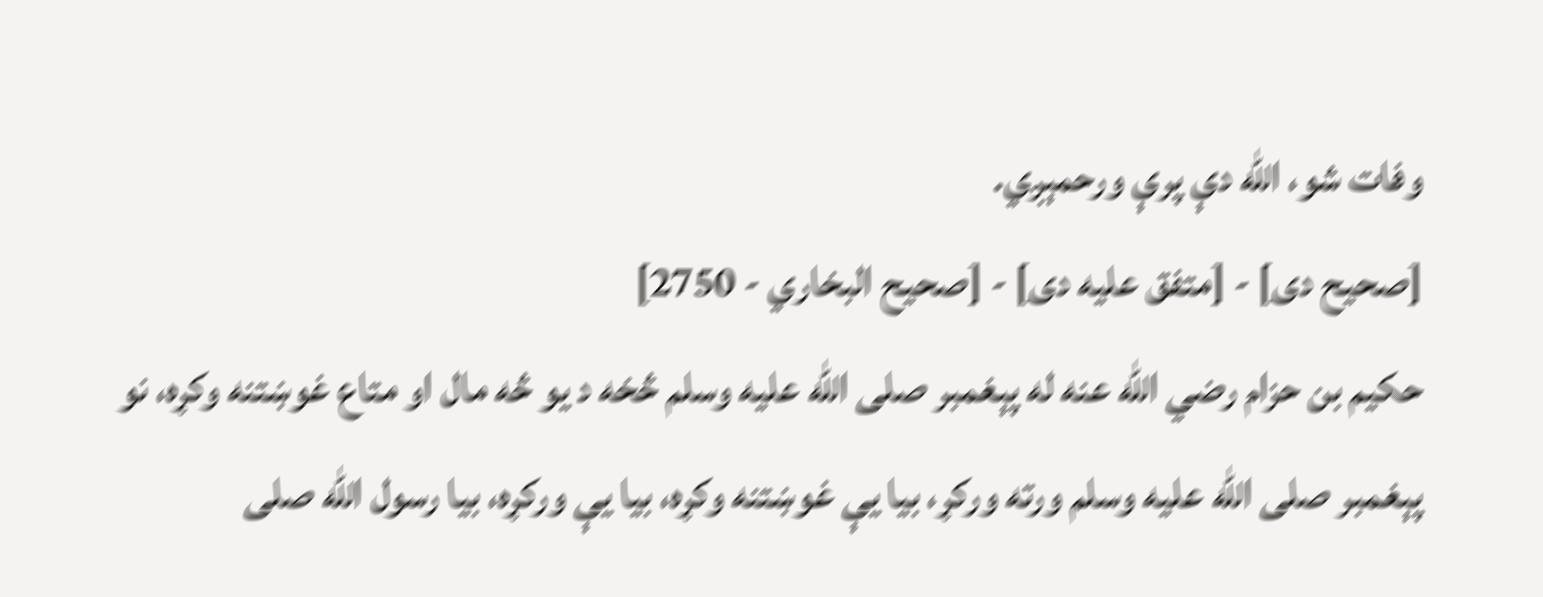وفات شو، الله دې پرې ورحمېږي.
[صحيح دی] - [متفق علیه دی] - [صحيح البخاري - 2750]
حکيم بن حزام رضي الله عنه له پېغمبر صلی الله علیه وسلم څخه د یو څه مال او متاع غوښتنه وکړه، نو پېغمبر صلی الله علیه وسلم ورته ورکړ، بیا یې غوښتنه وکړه، بیا يې ورکړه، بیا رسول الله صلی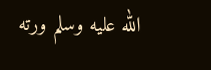الله علیه وسلم ورته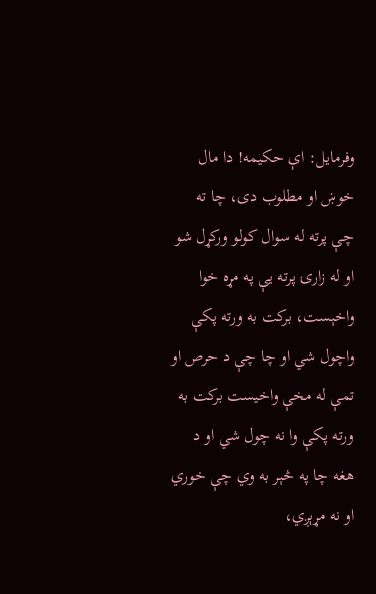وفرمایل: اې حکيمه! دا مال خوښ او مطلوب دی، چا ته چې پرته له سوال کولو ورکړل شو او له زارۍ پرته یې په مړه خوا واخېست، برکت به ورته پکې واچول شي او چا چې د حرص او تمې له مخې واخیست برکت به ورته پکې وا نه چول شي او د هغه چا په څېر به وي چې خوري او نه مړېږي،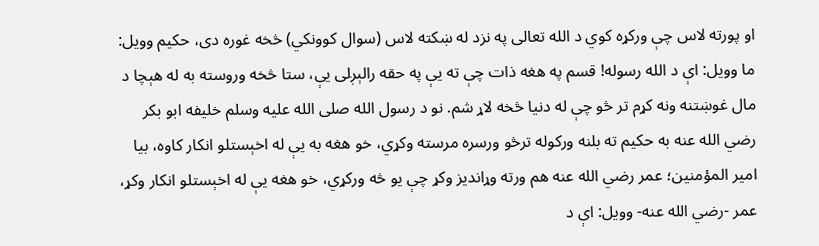او پورته لاس چې ورکړه کوي د الله تعالی په نزد له ښکته لاس (سوال کوونکي) څخه غوره دی، حکيم وویل: ما وویل: اې د الله رسوله! قسم په هغه ذات چې ته یې په حقه رالېږلی یې، ستا څخه وروسته به له هېچا د مال غوښتنه ونه کړم تر څو چې له دنیا څخه لاړ شم. نو د رسول الله صلی الله علیه وسلم خلیفه ابو بکر رضي الله عنه به حکيم ته بلنه ورکوله ترڅو ورسره مرسته وکړي، خو هغه به یې له اخېستلو انکار کاوه، بیا امیر المؤمنین؛ عمر رضي الله عنه هم ورته وړاندیز وکړ چې یو څه ورکړي، خو هغه یې له اخېستلو انکار وکړ، عمر -رضي الله عنه- وويل: اې د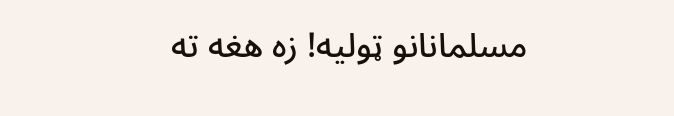مسلمانانو ټولیه! زه هغه ته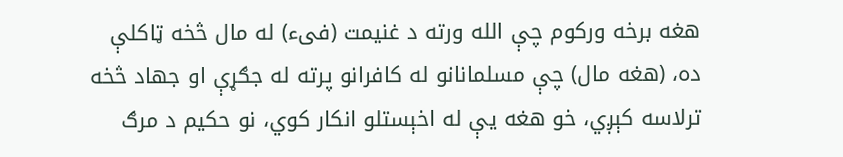هغه برخه ورکوم چې الله ورته د غنيمت (فیء) له مال څخه ټاکلې ده، (هغه مال) چې مسلمانانو له کافرانو پرته له جګړې او جهاد څخه ترلاسه کېږي، خو هغه یې له اخېستلو انکار کوي، نو حکیم د مرګ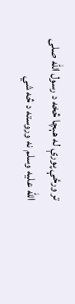تر ورځې پورې له هېچا څخه د رسول الله صلی الله علیه وسلم نه وروسته د څه شي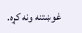غوښتنه ونه کړه.